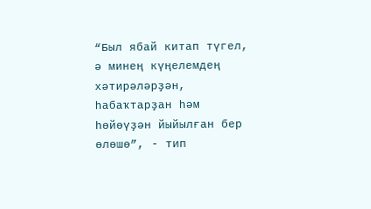“Был ябай китап түгел, ә минең күңелемдең хәтирәләрҙән, һабаҡтарҙан һәм һөйөүҙән йыйылған бер өлөшө”, - тип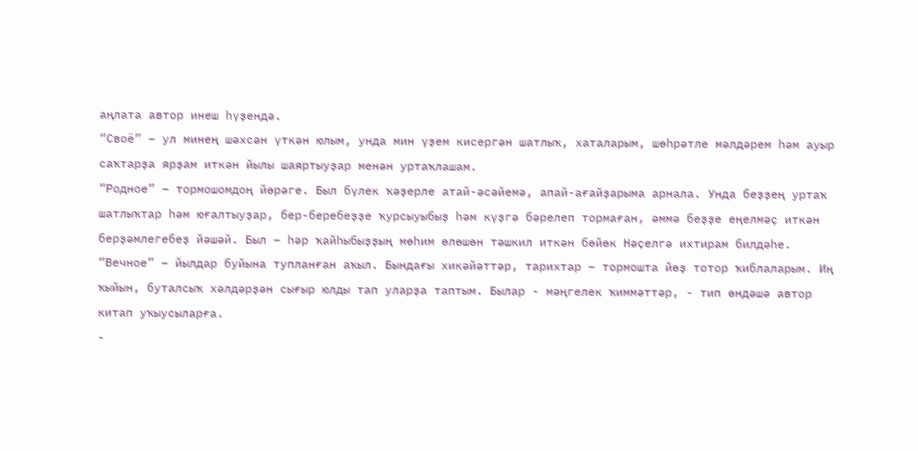аңлата автор инеш һүҙендә.
“Своё” – ул минең шәхсән үткән юлым, унда мин үҙем кисергән шатлыҡ, хаталарым, шөһрәтле мәлдәрем һәм ауыр саҡтарҙа ярҙам иткән йылы шаяртыуҙар менән уртаҡлашам.
“Родное” – тормошомдоң йөрәге. Был бүлек ҡәҙерле атай-әсәйемә, апай-ағайҙарыма арнала. Унда беҙҙең уртаҡ шатлыҡтар һәм юғалтыуҙар, бер-беребеҙҙе ҡурсыуыбыҙ һәм күҙгә бәрелеп тормаған, әммә беҙҙе еңелмәҫ иткән берҙәмлегебеҙ йәшәй. Был – һәр ҡайһыбыҙҙың мөһим өлөшөн тәшкил иткән бөйөк Нәҫелгә ихтирам билдәһе.
“Вечное” – йылдар буйына тупланған аҡыл. Бындағы хикәйәттәр, тарихтар – тормошта йөҙ тотор ҡиблаларым. Иң ҡыйын, буталсыҡ хәлдәрҙән сығыр юлды тап уларҙа таптым. Былар - мәңгелек ҡиммәттәр, - тип өндәшә автор китап уҡыусыларға.
-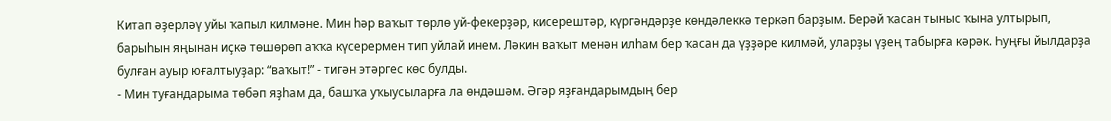Китап әҙерләү уйы ҡапыл килмәне. Мин һәр ваҡыт төрлө уй-фекерҙәр, кисерештәр, күргәндәрҙе көндәлеккә теркәп барҙым. Берәй ҡасан тыныс ҡына ултырып, барыһын яңынан иҫкә төшөрөп аҡҡа күсерермен тип уйлай инем. Ләкин ваҡыт менән илһам бер ҡасан да үҙҙәре килмәй, уларҙы үҙең табырға кәрәк. Һуңғы йылдарҙа булған ауыр юғалтыуҙар: “ваҡыт!” - тигән этәргес көс булды.
- Мин туғандарыма төбәп яҙһам да, башҡа уҡыусыларға ла өндәшәм. Әгәр яҙғандарымдың бер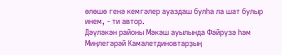өлөшө генә кемгәлер ауаздаш булһа ла шат булыр инем, - ти автор.
Дәүләкән районы Мәкәш ауылында Фәйрүзә һәм Миңлегәрәй Камалетдиновтарҙың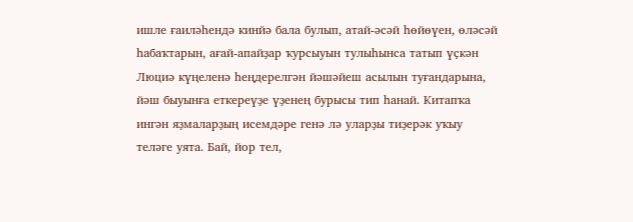ишле ғаиләһендә кинйә бала булып, атай-әсәй һөйөүен, өләсәй һабаҡтарын, ағай-апайҙар ҡурсыуын тулыһынса татып үҫкән Люциә күңеленә һеңдерелгән йәшәйеш асылын туғандарына, йәш быуынға еткереүҙе үҙенең бурысы тип һанай. Китапҡа ингән яҙмаларҙың исемдәре генә лә уларҙы тиҙерәк уҡыу теләге уята. Бай, йор тел,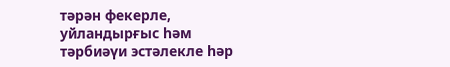тәрән фекерле, уйландырғыс һәм тәрбиәүи эстәлекле һәр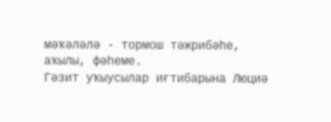мәҡәләлә - тормош тәжрибәһе, аҡылы, фәһеме.
Гәзит уҡыусылар иғтибарына Люциә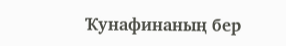Ҡунафинаның бер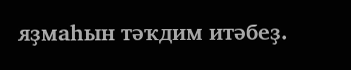яҙмаһын тәҡдим итәбеҙ.